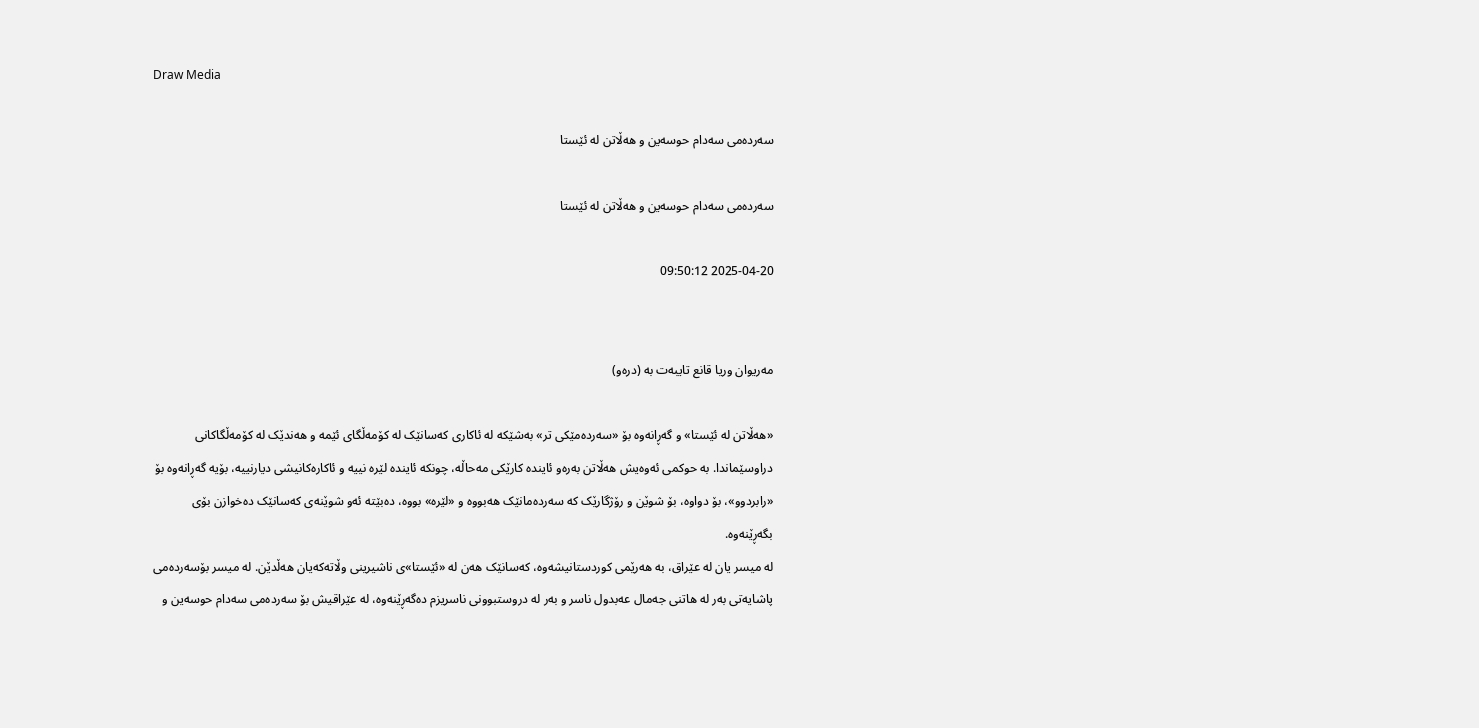Draw Media

سەردەمی سەدام حوسەین و هەڵاتن لە ئێستا

سەردەمی سەدام حوسەین و هەڵاتن لە ئێستا

2025-04-20 09:50:12


مەریوان وریا قانع تایبەت بە (درەو)

«هەڵاتن لە ئێستا» و گەڕانەوە بۆ «سەردەمێکی تر» بەشێکە لە ئاکاری کەسانێک لە کۆمەڵگای ئێمە و هەندێک لە کۆمەڵگاکانی دراوسێماندا. بە حوکمی ئەوەیش هەڵاتن بەرەو ئایندە کارێکی مەحاڵە، چونکە ئایندە لێرە نییە و ئاکارەکانیشی دیارنییە، بۆیە گەڕانەوە بۆ «رابردوو»، بۆ دواوە، بۆ شوێن و رۆژگارێک کە سەردەمانێک هەبووە و «لێرە» بووە، دەبێتە ئەو شوێنەی کەسانێک دەخوازن بۆی بگەڕێنەوە.
لە میسر یان لە عێراق، بە هەرێمی کوردستانیشەوە، کەسانێک هەن لە «ئێستا»ی ناشیرینی وڵاتەکەیان هەڵدێن. لە میسر بۆسەردەمی پاشایەتی بەر لە هاتنی جەمال عەبدول ناسر و بەر لە دروستبوونی ناسریزم دەگەڕێنەوە، لە عێراقیش بۆ سەردەمی سەدام حوسەین و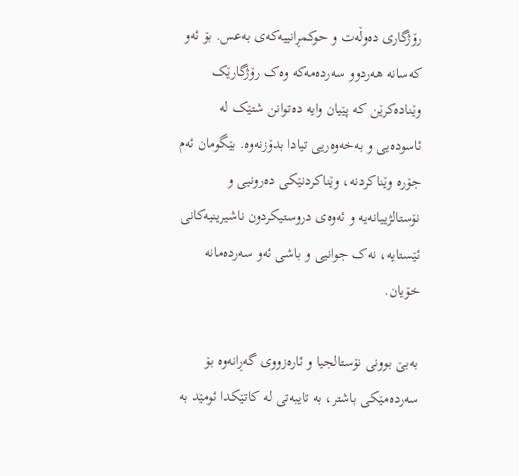رۆژگاری دەوڵەت و حوکمڕانییەکەی بەعس. بۆ ئەو کەسانە هەردوو سەردەمەکە وەک رۆژگارێک وێنادەکرێن کە پێیان وایە دەتوانن شتێک لە ئاسودەیی و بەخەوەریی تیادا بدۆزنەوە. بێگومان ئەم جۆرە وێناکردنە، وێناکردنێکی دەرونیی و نۆستالژییانەیە و ئەوەی دروستیکردون ناشیرینیەکانی ئێستایە، نەک جوانیی و باشی ئەو سەردەمانە خۆیان.

بەبێ بوونی نۆستالجیا و ئارەزووی گەڕانەوە بۆ سەردەمێکی باشتر، بە تایبەتی لە کاتێکدا ئومێد بە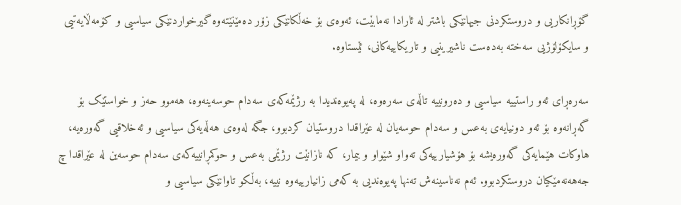گۆڕانکاریی و دروستکردنی جیهانێکی باشتر لە ئارادا نەمابێت، ئەوەی بۆ خەڵکانێکی زۆر دەمێنێتەوە گیرخواردنێکی سیاسیی و کۆمەڵایەتیی و سایکۆلۆژیی سەختە بەدەست ناشیرینیی و تاریکاییەکانی، ئێستاوە.

سەرەڕای ئەو راستییە سیاسیی و دەرونییە تاڵەی سەرەوە، لە پەیوەندیدا بە رژێمەکەی سەدام حوسەینەوە، هەموو حەز و خواستێک بۆ گەڕانەوە بۆ ئەو دونیایەی بەعس و سەدام حوسەیان لە عێراقدا دروستیان کردبوو، جگە لەوەی هەڵەیەکی سیاسیی و ئەخلاقیی گەورەیە، هاوکات هێمایەکی گەورەیشە بۆ هۆشیارییەکی تەواو شێواو و بیمار، کە نازانێت رژێمی بەعس و حوکمڕانییەکەی سەدام حوسەین لە عێراقدا چ جەهەنەمێکیان دروستکردبوو. ئەم نەناسینەش تەنها پەیوەندیی بە کەمی زانیارییەوە نییە، بەڵکو تاوانێکی سیاسیی و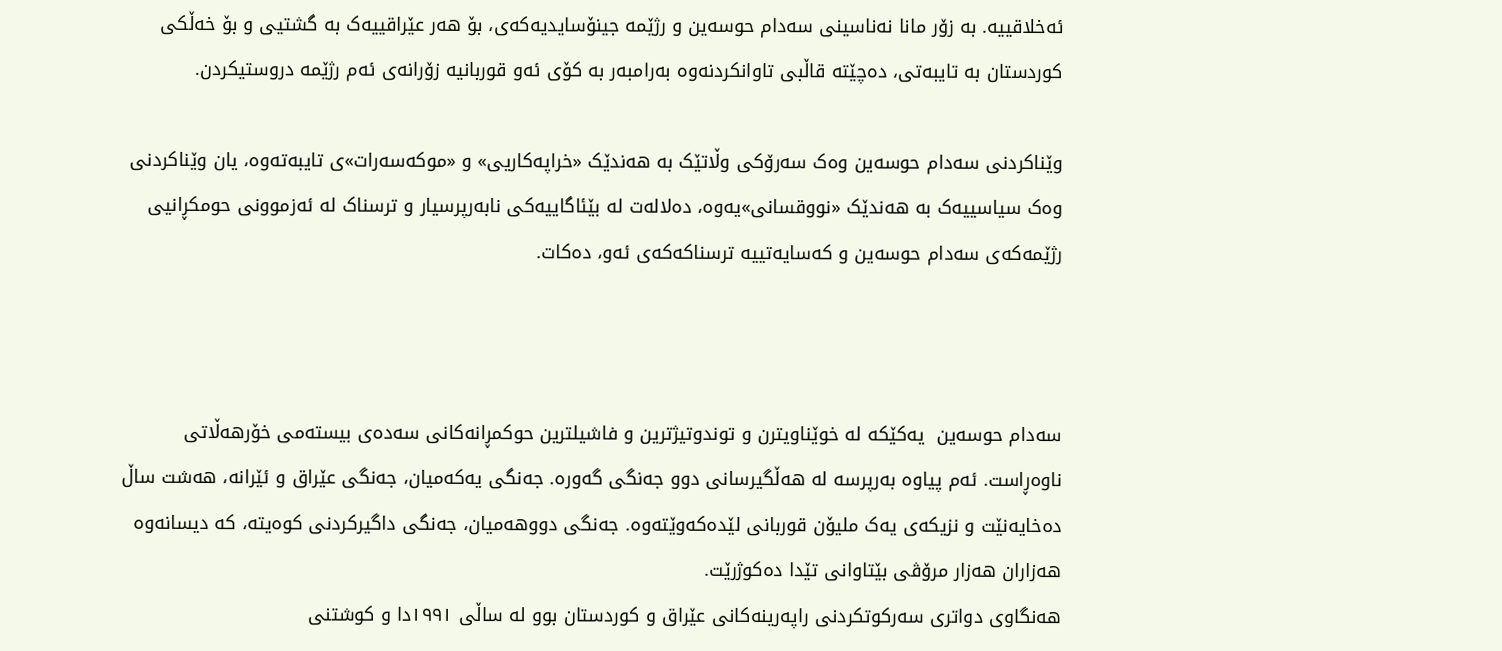ئەخلاقییە. بە زۆر مانا نەناسینی سەدام حوسەین و رژێمە جینۆسایدیەکەی، بۆ هەر عێراقییەک بە گشتیی و بۆ خەڵکی کوردستان بە تایبەتی، دەچێتە قاڵبی تاوانکردنەوە بەرامبەر بە کۆی ئەو قوربانیە زۆرانەی ئەم رژێمە دروستیکردن.

وێناکردنی سەدام حوسەین وەک سەرۆکی وڵاتێک بە هەندێک «خراپەکاریی» و «موکەسەرات»ی تایبەتەوە، یان وێناکردنی وەک سیاسییەک بە هەندێک «نووقسانی»یەوە، دەلالەت لە بێئاگاییەکی نابەرپرسیار و ترسناک لە ئەزموونی حومکڕانیى رژێمەکەی سەدام حوسەین و کەسایەتییە ترسناکەکەی ئەو، دەکات.



سەدام حوسەین  یەکێکە لە خوێناویترن و توندوتیژترین و فاشیلترین حوکمڕانەکانی سەدەی بیستەمی خۆرهەڵاتی ناوەڕاست. ئەم پیاوە بەرپرسە لە ھەڵگیرسانی دوو جەنگی گەورە. جەنگی یەکەمیان، جەنگی عێراق و ئێرانە، هەشت ساڵ دەخایەنێت و نزیکەی یەک ملیۆن قوربانی لێدەکەوێتەوە. جەنگی دووھەمیان، جەنگی داگیرکردنی کوەیتە، کە دیسانەوە ھەزاران هەزار مرۆڤی بێتاوانی تێدا دەکوژرێت.
هەنگاوی دواتری سەرکوتکردنی راپەرینەکانی عێراق و کوردستان بوو لە ساڵی ١٩٩١دا و کوشتنی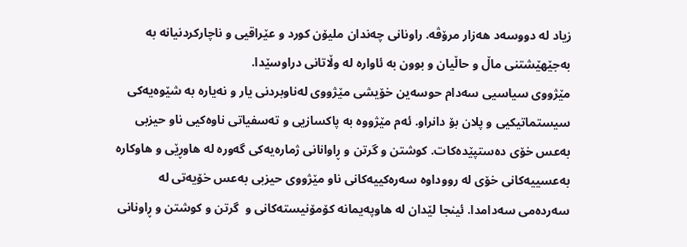زیاد لە دووسەد ھەزار مرۆڤە. راونانی چەندان ملیۆن کورد و عێراقیی و ناچارکردنیانە بە بەجێهێشتنی ماڵ و حاڵیان و بوون بە ئاوارە لە وڵاتانی دراوسێدا.
مێژووی سیاسیی سەدام حوسەین خۆیشی مێژووی لەناوبردنی یار و نەیارە بە شێوەیەکی سیستماتیکیی و پلان بۆ دانراو. ئەم مێژووە بە پاکسازیی و تەسفیاتی ناوەکیی ناو حیزبی بەعس خۆی دەستپێدەکات. کوشتن و گرتن و ڕاوانانی ژمارەیەکی گەورە لە هاوڕێی و هاوکارە بەعسییەکانی خۆی لە رووداوە سەرەکییەکانی ناو مێژووی حیزبی بەعس خۆیەتی لە سەردەمی سەدامدا. ئینجا لێدان لە هاوپەیمانە کۆمۆنیستەکانی و  گرتن و کوشتن و ڕاونانی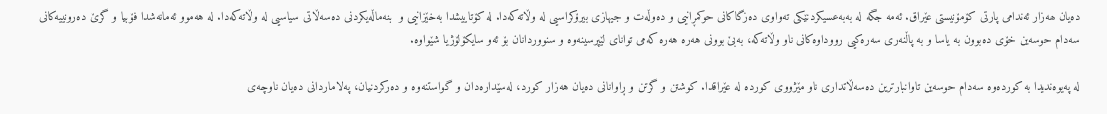دەیان ھەزار ئەندامی پارتی کۆمۆنیستی عێراق. ئەمە جگە لە بەبەعسیکردنێکی تەواوی دەزگاکانی حوکمڕانیی و دەوڵەت و جیهازی بیرۆکراسیی لە وڵاتەکەدا. لە کۆتاییشدا بەخێزانیی و  بنەماڵەیکردنی دەسەڵاتی سیاسیی لە وڵاتەکەدا. لە هەموو ئەمانەشدا فۆبیا و گرێ دەرونییەکانی  سەدام حوسەین خۆی دەبوون بە یاسا و بە پاڵنەری سەرەکیی رووداوەکانی ناو وڵاتەکە، بەبێ بوونی هەرە هەرە کەمی توانای لێپرسینەوە و سنووردانان بۆ ئەو سایکۆلۆژیا شێواوە.

لە پەیوەندیدا بە کوردەوە سەدام حوسەین تاوانبارترین دەسەڵاتداری ناو مێژووی کوردە لە عێراقدا. کوشتن و گرتن و ڕاوانانی دەیان هەزار کورد، لەسێدارەدان و گواستنەوە و دەرکردنیان، پەلاماردانی دەیان ناوچەی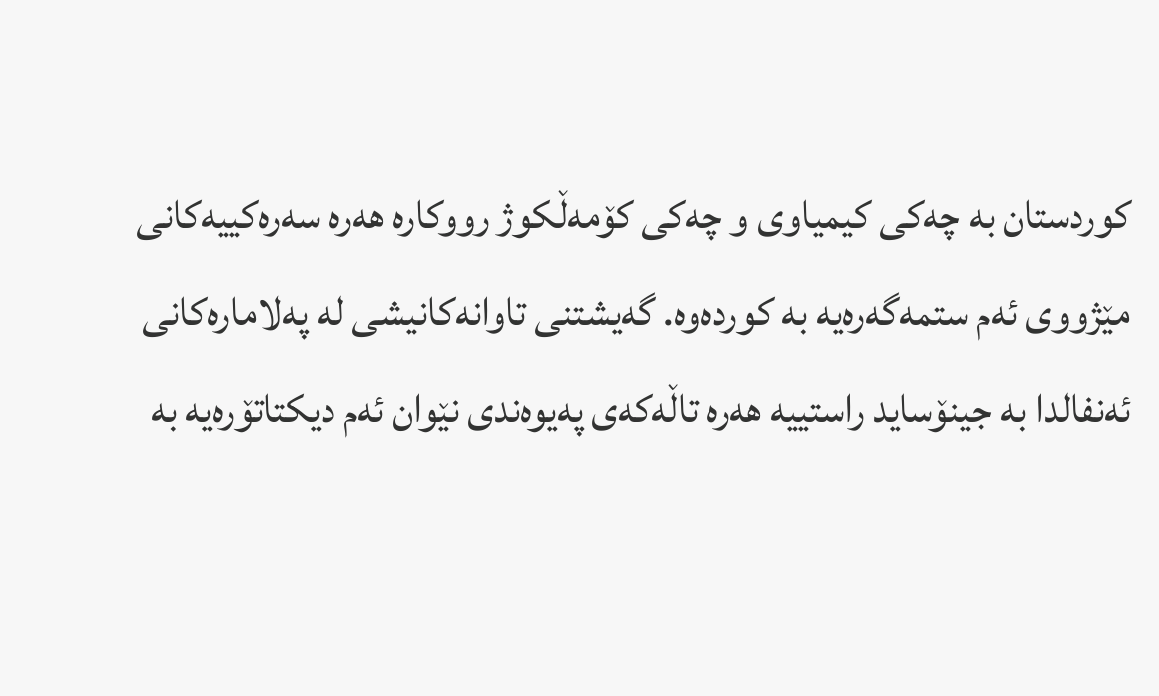کوردستان بە چەکی کیمیاوی و چەکی کۆمەڵکوژ رووکارە هەرە سەرەکییەکانی مێژووی ئەم ستمەگەرەیە بە کوردەوە. گەیشتنی تاوانەکانیشی لە پەلامارەکانی ئەنفالدا بە جینۆساید راستییە هەرە تاڵەکەی پەیوەندی نێوان ئەم دیکتاتۆرەیە بە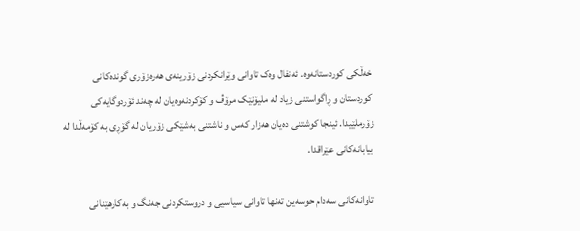خەڵکی کوردستانەوە. ئەنفال وەک تاوانی وێرانکردنی زۆرینەی هەرەزۆری گوندەکانی کوردستان و ڕاگواستنی زیاد لە ملیۆنێک مرۆڤ و کۆکردنەوەیان لە چەند ئۆردوگایەکی زۆرملێیدا. ئینجا کوشتنی دەیان هەزار کەس و ناشتنی بەشێکی زۆریان لە گۆڕی بە کۆمەڵدا لە بیابانەکانی عێراقدا.

تاوانەکانی سەدام حوسەین تەنها تاوانی سیاسیی و دروستکردنی جەنگ و بەکارهێنانی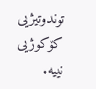توندوتیژیی کۆکوژیی نییە.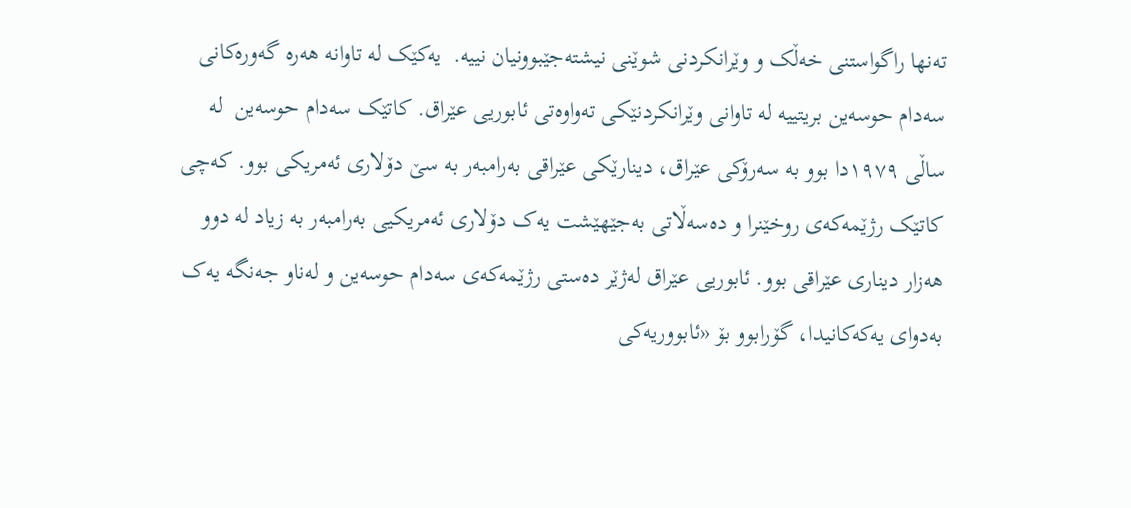تەنها راگواستنی خەڵک و وێرانکردنی شوێنی نیشتەجێبوونیان نییە.  یەکێک لە تاوانە هەرە گەورەکانی سەدام حوسەین بریتییە لە تاوانی وێرانکردنێکی تەواوەتی ئابوریی عێراق. کاتێک سەدام حوسەین  لە ساڵی ١٩٧٩دا بوو بە سەرۆکی عێراق، دینارێکی عێراقی بەرامبەر بە سێ دۆلاری ئەمریکی بوو. کەچی کاتێک رژێمەکەی روخێنرا و دەسەڵاتی بەجێهێشت یەک دۆلاری ئەمریکیی بەرامبەر بە زیاد لە دوو ھەزار دیناری عێراقی بوو. ئابوریی عێراق لەژێر دەستی رژێمەکەی سەدام حوسەین و لەناو جەنگە یەک بەدوای یەکەکانیدا، گۆرابوو بۆ «ئابووریەکی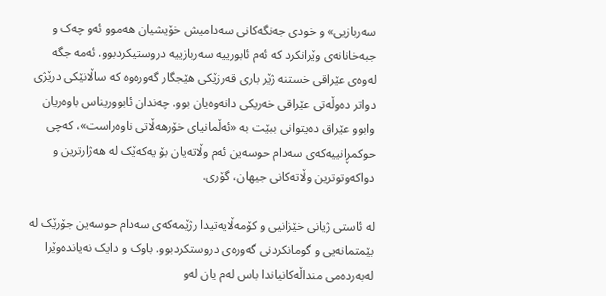سەربازیی» و خودی جەنگەکانی سەدامیش خۆیشیان هەموو ئەو چەک و جبەخانانەی وێرانکرد کە ئەم ئابورییە سەربازییە دروستیکردبوو. ئەمە جگە لەوەی عێراقی خستنە ژێر باری قەرزێکی هێجگار گەورەوە کە ساڵانێکی درێژی دواتر دەوڵەتی عێراقی خەریکی دانەوەیان بوو. چەندان ئابووریناس باوەریان وابوو عێراق دەیتوانی ببێت بە «ئەڵمانیای خۆرهەڵاتی ناوەراست»، کەچی حوکمڕانییەکەی سەدام حوسەین ئەم وڵاتەیان بۆ یەکەێک لە هەژارترین و دواکەوتوترین وڵاتەکانی جیهان، گۆری.

لە ئاستی ژیانی خێزانیی و کۆمەڵایەتیدا رژێمەکەی سەدام حوسەین جۆرێک لە بێمتمانەیی و گومانکردنی گەورەی دروستکردبوو. باوک و دایک نەیاندەوێرا لەبەردەمی منداڵەکانیاندا باس لەم یان لەو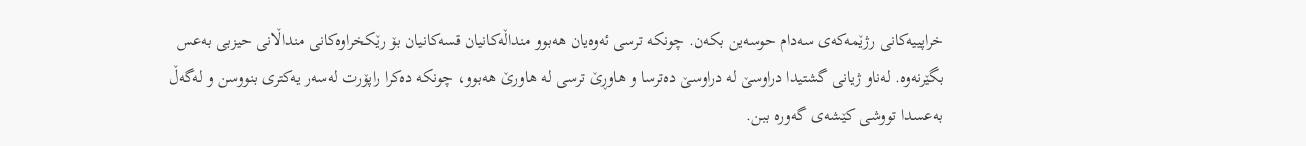خراپییەکانی رژێمەکەی سەدام حوسەین بکەن. چونکە ترسی ئەوەیان هەبوو منداڵەکانیان قسەکانیان بۆ رێکخراوەکانی منداڵانی حیزبی بەعس بگێرنەوە. لەناو ژیانی گشتیدا دراوسێ لە دراوسێ دەترسا و هاوڕێ ترسی لە هاورێ هەبوو، چونکە دەکرا راپۆرت لەسەر یەکتری بنووسن و لەگەڵ بەعسدا تووشی کێشەی گەورە ببن.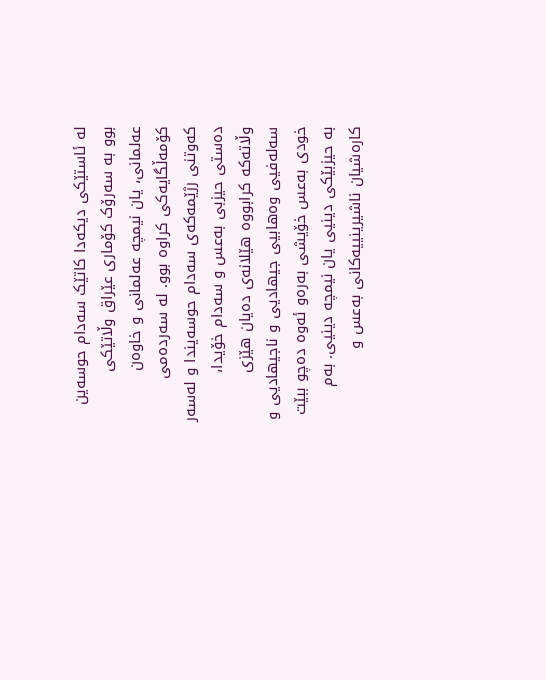لە ئاستێکی دیکەدا کاتێک سەدام حوسەین بوو بە سەرۆک کۆماری عێراق وڵاتێکی عەلمانی، یان نیمچە عەلمانی و خاوەن کۆمەڵگایەکی کراوە بوو. لە سەردەمی کەوتنی رژێمەکەی سەدام حوسەیندا و لەسەر دەستی حیزبی بەعس و سەدام خۆیدا، وڵاتەکە کرابووە هێلانەی دەیان ھێزی سەلەفیی وەھابیی جیهادیی و ناجیهادیی و خودی بەعس خۆیشی بەرەو ئەوە دەچو ببێت بە حیزبێکی دینیی یان نیمچە دینیی. بەم کارەشیان ناشیرینییەکانی بەعس و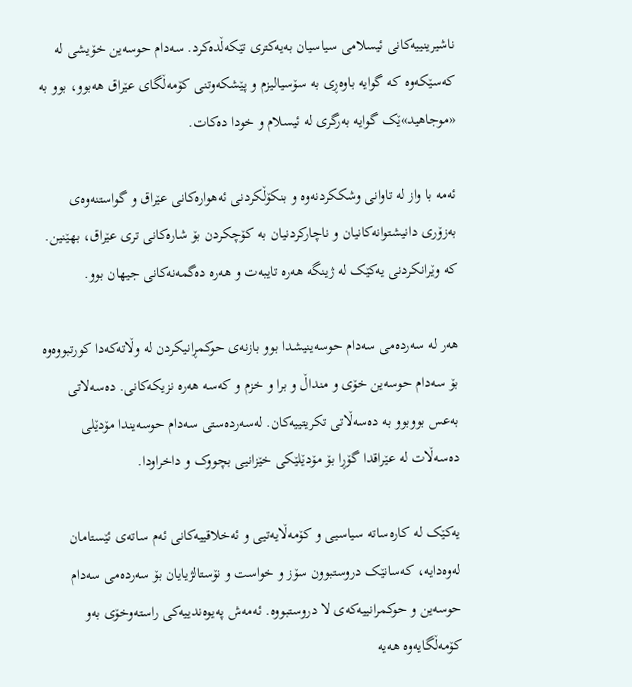ناشیرینییەکانی ئیسلامی سیاسیان بەیەکتری تێکەڵدەکرد. سەدام حوسەین خۆیشی لە کەسێکەوە کە گوایە باوەڕی بە سۆسیالیزم و پێشکەوتنی کۆمەڵگای عێراق هەبوو، بوو بە «موجاهید»ێک گوایە بەرگری لە ئیسلام و خودا دەکات.

ئەمە با واز لە تاوانی وشککردنەوە و بنکۆڵکردنی ئەھوارەکانی عێراق و گواستنەوەی بەزۆری دانیشتوانەکانیان و ناچارکردنیان بە کۆچکردن بۆ شارەکانی تری عێراق، بهێنین. کە وێرانکردنی یەکێک لە ژینگە هەرە تایبەت و هەرە دەگمەنەکانی جیهان بوو.

هەر لە سەردەمی سەدام حوسەینیشدا بوو بازنەی حوکمڕانیکردن لە وڵاتەکەدا کورتبووەوە بۆ سەدام حوسەین خۆی و منداڵ و برا و خزم و کەسە ھەرە نزیکەکانی. دەسەلاتی بەعس بووبوو بە دەسەڵاتی تکریتییەکان. لەسەردەستی سەدام حوسەیندا مۆدێلی دەسەڵات لە عێراقدا گۆڕا بۆ مۆدێلێکی خێزانیی بچووک و داخراودا.

یەکێک لە کارەساتە سیاسیی و کۆمەڵایەتیی و ئەخلاقییەکانی ئەم ساتەی ئێستامان لەوەدایە، کەسانێک دروستبوون سۆز و خواست و نۆستالژیایان بۆ سەردەمی سەدام حوسەین و حوکمرانییەکەی لا دروستبووە. ئەمەش پەیوەندییەکی راستەوخۆی بەو کۆمەڵگایەوە هەیە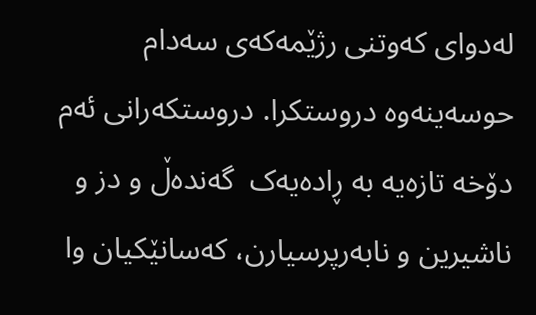لەدوای کەوتنی رژێمەکەی سەدام حوسەینەوە دروستکرا. دروستکەرانی ئەم دۆخە تازەیە بە ڕادەیەک  گەندەڵ و دز و ناشیرین و نابەرپرسیارن، کەسانێکیان وا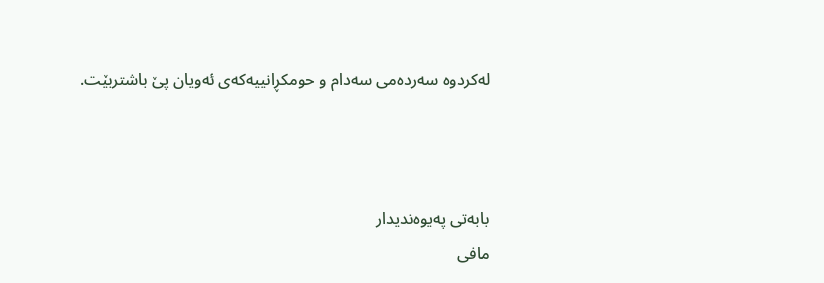لەکردوە سەردەمی سەدام و حومکڕانییەکەی ئەویان پێ باشتربێت.



بابه‌تی په‌یوه‌ندیدار
مافی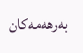به‌رهه‌مه‌كان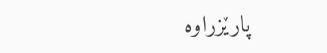پارێزراوه‌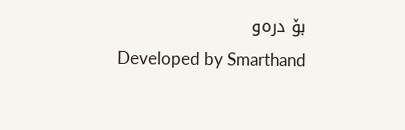بۆ دره‌و
Developed by Smarthand